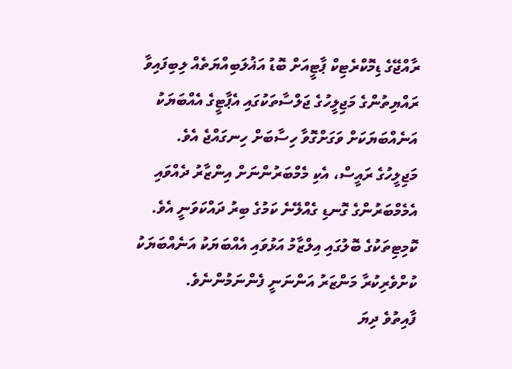ރާއްޖޭގެ ޑިމޮކްރެޓިކް ޕާޓީއަށް ބޮޑު އަޣުލަބިއްޔަތެއް ލިބިފައިވާ ރައްޔިތުންގެ މަޖިލީހުގެ ޖަލްސާތަކުގައި އެޕާޓީގެ އެއްބަޔަކު އަނެއްބަޔަކަށް ވަގަށްގޮވާ ހިސާބަށް ހިނގައްޖެ އެވެ.
މަޖިލީހުގެ ރައީސް، އެކި މެމްބަރުންނަށް އިންޒާރު ދެއްވައި އެމެމްބަރުންގެ ގޮނޑި ގެއްލޭނެ ކަމުގެ ބިރު ދައްކަވަނީ އެވެ. ކޮމިޓިތަކުގެ ބޮލުގައި އިލްޒާމު އަޅުވައި އެއްބަޔަކު އަނެއްބަޔަކު ކުށްވެރިކުރާ މަންޒަރު އަންނަނީ ފެންނަމުންނެވެ.
ފާއިތުވެ ދިޔަ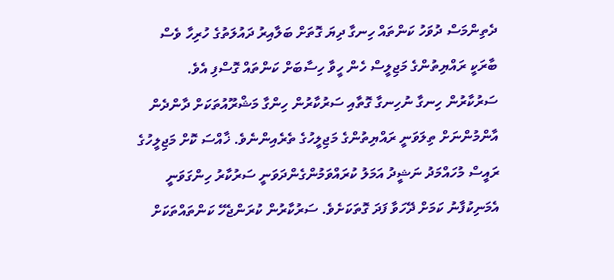ދެތިންމަސް ދުވަހު ކަންތައް ހިނގާ ދިޔަ ގޮތަށް ބަލާއިރު ދައުލަތުގެ ހުރިހާ ވެސް ބާރަކީ ރައްޔިތުންގެ މަޖިލީސް ހެން ހީވާ ހިސާބަށް ކަންތައް ގޮސްފި އެވެ. ސަރުކާރުން ހިނގާ ނުހިނގާ ގޮތާއި ސަރުކާރުން ހިންގާ މަޝްރޫއުތަކަށް ދާންދެން އާންމުންނަށް ތިލަވަނީ ރައްޔިތުންގެ މަޖިލީހުގެ ތެރެއިންނެވެ. ޚާއްސަ ކޮށް މަޖިލީހުގެ ރައީސް މުހައްމަދު ނަޝީދު އަމަލު ކުރައްވަމުންގެންދަވަނީ ސަރުކާރު ހިންގަވަނީ އެމަނިކުފާނު ކަމަށް ދޭހަވާ ފަދަ ގޮތަކަށެވެ. ސަރުކާރުން ކުރަންޖެހޭ ކަންތައްތަކަށް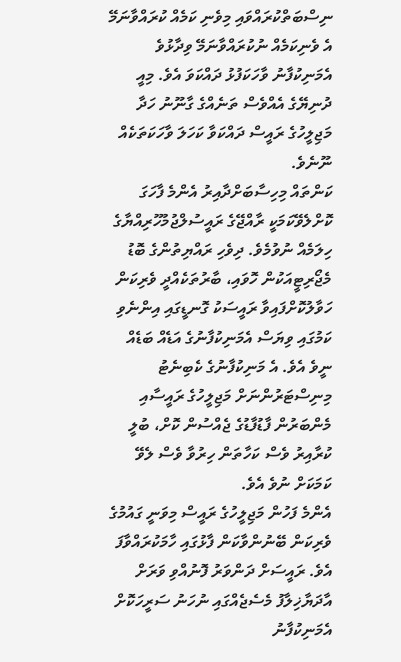ނިސްބަތްކުރައްވައި މިވެނި ކަމެއް ކުރައްވާނަމޭ އެ ވެނިކަމެއް ނުކުރައްވާނަމޭ ވިދާޅުވެ އެމަނިކުފާނު ވާހަކަފުޅު ދައްކަވަ އެވެ. މިއީ ދުނިޔޭގެ އެއްވެސް ތަނެއްގެ ގާނޫނު ހަދާ މަޖިލީހުގެ ރައީސް ދައްކަވާ ކަހަލަ ވާހަކަތަކެއް ނޫނެވެ.
ކަންތައް މިހިސާބަށްދާއިރު އެންމެ ފާހަގަ ކޮށްލެވޭކަމަކީ ރާއްޖޭގެ ރައީސުލްޖުމުހޫރިއްޔާގެ ހިލަމެއް ނުވުމެވެ. ދިވެހި ރައްޔިތުންގެ ބޮޑު މެޖޯރިޓީއަކުން ހޮވައި، ބާރުތަކެއްދީ ވެރިކަން ހަވާލުކޮށްފައިވާ ރައީސަކު ގޮނޑީގައި އިންނެވި ކަމުގައި ވިޔަސް އެމަނިކުފާނުގެ އަޑެއް ބަޑެއް ނީވެ އެވެ. އެ މަނިކުފާނުގެ ކެބިނެޓު މިނިސްޓަރުންނަށް މަޖިލީހުގެ ރައީސާއި މެންބަރުން ފާޑުފާޑުގެ ޖެއްސުން ކޮށް، ބުލީ ކުރާއިރު ވެސް ކަހާތަން ހިރުވާ ވެސް ލެވޭ ކަމަކަށް ނުވެ އެވެ.
އެންމެ ފަހުން މަޖިލީހުގެ ރައީސް މިވަނީ ގައުމުގެ ވެރިކަން ބޭނުންވާކަން ފާޅުގައި ހާމަކުރައްވާފަ އެވެ. ރައީސަށް ދަންވަރު ފޮނުއްވި ވަރަށް އާދަޔާޚިލާފު މެސެޖެއްގައި ނުހަނު ސަރީހަކޮށް އެމަނިކުފާނު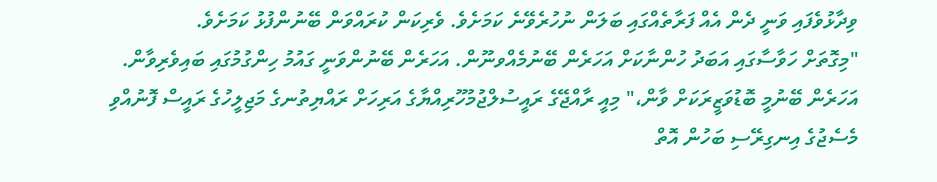ވިދާޅުވެފައި ވަނީ ދެން އެއް ފަރާތެއްގައި ބަލަން ނުހުރެވޭނެ ކަމަށެވެ. ވެރިކަން ކުރައްވަން ބޭނުންފުޅު ކަމަށެވެ.
"މިގޮތަށް ހަވާސާގައި އަބަދު ހުންނާކަށް އަހަރެން ބޭނުމެއްވނޫން. އަހަރެން ބޭނުންވަނީ ގައުމު ހިންގުމުގައި ބައިވެރިވާން. އަހަރެން ބޭނުމީ ބޮޑުވަޒީރަކަށް ވާން،" މިއީ ރާއްޖޭގެ ރައީސުލްޖުމުހޫރިއްޔާގެ އަރިހަށް ރައްޔިތުނގެ މަޖިލީހުގެ ރައީސް ފޮނުއްވި މެސެޖުގެ އިނގިރޭސި ބަހުން އޮތް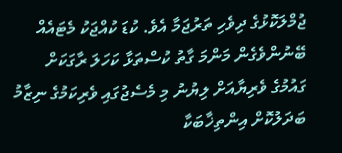ޖުމްލަކޮޅުގެ ދިވެހި ތަރުޖަމާ އެވެ. ކުޑަ ކުއްޖަކު މެޓައެއް ބޭނުންވެގެން މަންމަ ގާތު ކުސްތަޅާ ކަހަލަ ރާގަކަށް ގައުމުގެ ވެރިޔާއަށް ލިޔުނު މި މެސެޖުގައި ވެރިކަމުގެ ނިޒާމު ބަދަލުކޮށް އިންތިޚާބަކާ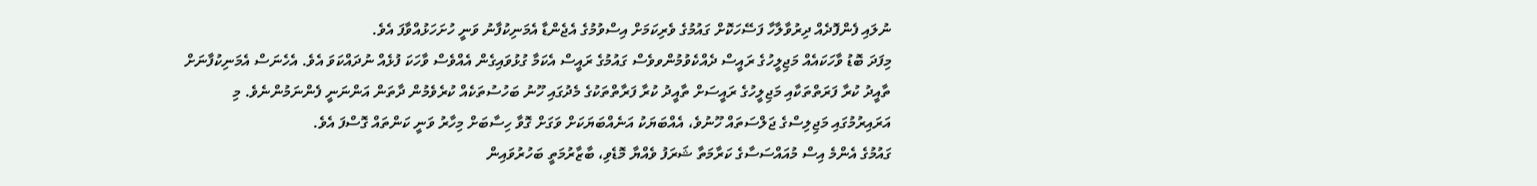ނުލައި ފެންފޮދެއް ދިރުވާލާހާ ފަސޭހަކޮށް ގައުމުގެ ވެރިކަމަށް އިސްވުމުގެ އެޖެންޑާ އެމަނިކުފާނު ވަނީ ހުށަހަޅުއްވާފަ އެވެ.
މިފަދަ ބޮޑު ވާހަކައެއް މަޖިލީހުގެ ރައީސް ދެއްކެވުމުންވވެސް ގައުމުގެ ރައީސް އެކަމާ ގުޅުވައިގެން އެއްވެސް ވާހަކަ ފުޅެއް ނުދައްކަވަ އެވެ. އެހެނަސް އެމަނިކުފާނަށް ތާއީދު ކުރާ ފަރަތްތަކާއި މަޖިލީހުގެ ރައީސަށް ތާއީދު ކުރާ ފަރާތްތަކުގެ މެދުގައި ހޫނު ބަހުސުތަކެއް ކުރެވެމުން ދާތަން އަންނަނީ ފެންނަމުންނެވެ. މި އަރައިރުމުގައި މަޖިލިސްގެ ޖަލްސަތައް ހޫނުވެ، އެއްބަޔަކު އަނެއްބަޔަކަށް ވަގަށް ގޮވާ ހިސާބަށް މިހާރު ވަނީ ކަންތައް ގޮސްފަ އެވެ.
ގައުމުގެ އެންމެ އިސް މުއައްސަސާގެ ކަރާމަތާ ޝަރަފު ވެއްޔާ މޮޑެވި، ބާޒާރުމަތީ ބަހުރުވައިން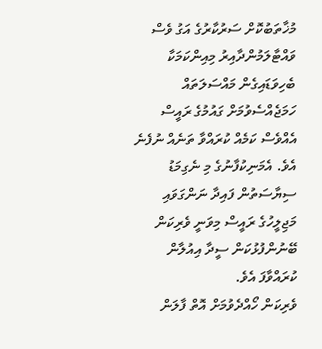މުޚާތަބުކޮށް ސަރުކާރުގެ އަގު ވެސް ވައްޓާލަމުންދާއިރު މިއިންކަމަކާ ބެހިވަޑައިގެން މައްސަލަތައް ހަމަޖެއްސެވުމަށް ގައުމުގެ ރައީސް އެއްވެސް ކަމެއް ކުރައްވާ ތަނެއް ނުފެނެ އެވެ. އެމަނިކުފާނުގެ މި ނެގިމަޑު ސިޔާސަތުން ފައިދާ ނަންގަވައި މަޖިލީހުގެ ރައީސް މިވަނީ ވެރިކަން ބޭނުންފުޅުކަން ސީދާ އިއުލާން ކުރައްވާފަ އެވެ.
ވެރިކަން ހޯއްދެވުމަށް އޮތް ފާލަން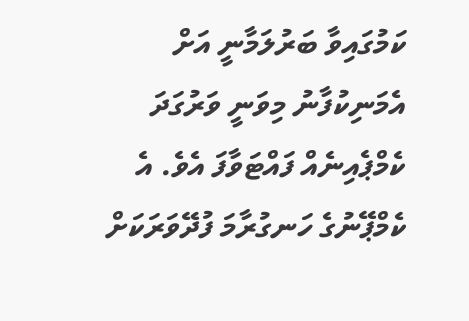ކަމުގައިވާ ބަރުލަމާނީ އަށް އެމަނިކުފާނު މިވަނީ ވަރުގަދަ ކެމްޕެއިނެއް ފައްޓަވާފަ އެވެ. އެ ކެމްޕޭނުގެ ހަނގުރާމަ ފުދޭވަރަކަށް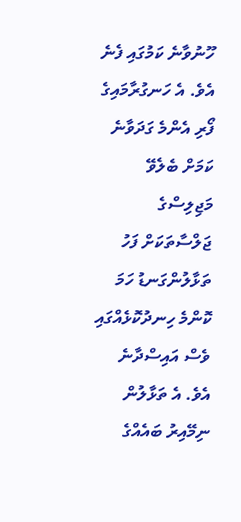ހޫނުވާނެ ކަމުގައި ފެނެ އެވެ. އެ ހަނގުރާމައިގެ ފޯރި އެންމެ ގަދަވާނެ ކަމަށް ބެލެވޭ މަޖިލިސްގެ ޖަލްސާތަކަށް ފަހު ތަޅާލުންގަނޑު ހަމަ ކޮންމެ ހިނދުކޮޅެއްގައި ވެސް އައިސްދާނެ އެވެ. އެ ތަޅާލުން ނިމޭއިރު ބައެއްގެ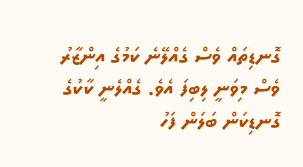ގޮނޑިތައް ވެސް ގެއްލޭނެ ކަމުގެ އިންޒާރު ވެސް މިވަނީ ލިބިފަ އެވެ. ގެއްލެނީ ކާކުގެ ގޮނޑިކަން ބަލަން ފަހު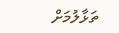ތަޅާލުމަށް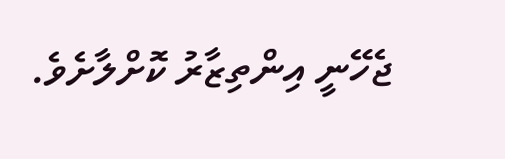ޖެހޭނީ އިންތިޒާރު ކޮށްލާށެވެ.